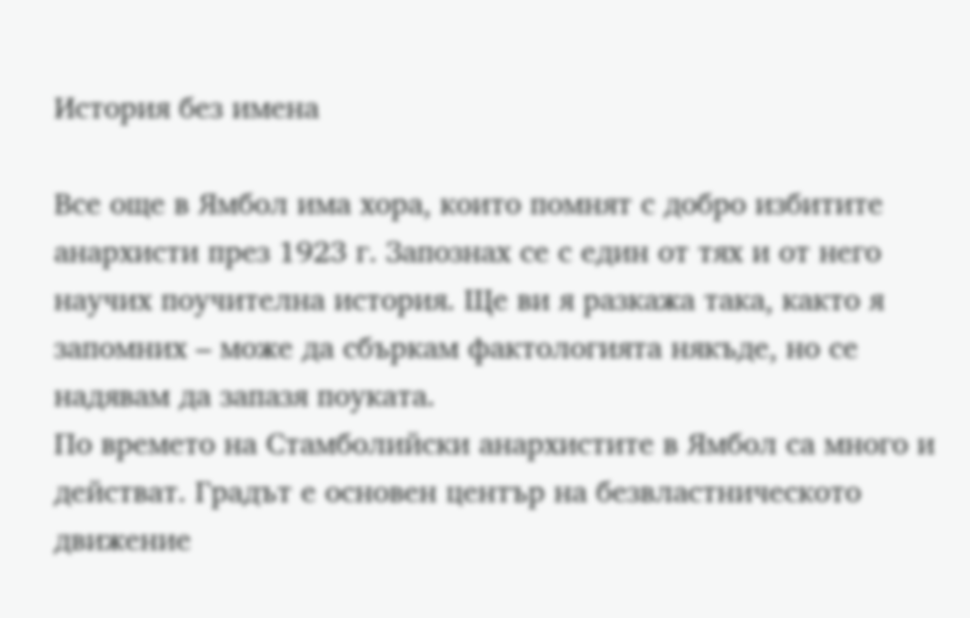История без имена

Все още в Ямбол има хора, които помнят с добро избитите анархисти през 1923 г. Запознах се с един от тях и от него научих поучителна история. Ще ви я разкажа така, както я запомних – може да сбъркам фактологията някъде, но се надявам да запазя поуката.
По времето на Стамболийски анархистите в Ямбол са много и действат. Градът е основен център на безвластническото движение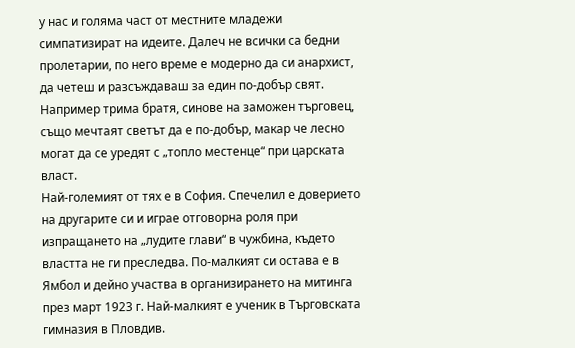у нас и голяма част от местните младежи симпатизират на идеите. Далеч не всички са бедни пролетарии, по него време е модерно да си анархист, да четеш и разсъждаваш за един по-добър свят. Например трима братя, синове на заможен търговец, също мечтаят светът да е по-добър, макар че лесно могат да се уредят с „топло местенце“ при царската власт.
Най-големият от тях е в София. Спечелил е доверието на другарите си и играе отговорна роля при изпращането на „лудите глави“ в чужбина, където властта не ги преследва. По-малкият си остава е в Ямбол и дейно участва в организирането на митинга през март 1923 г. Най-малкият е ученик в Търговската гимназия в Пловдив.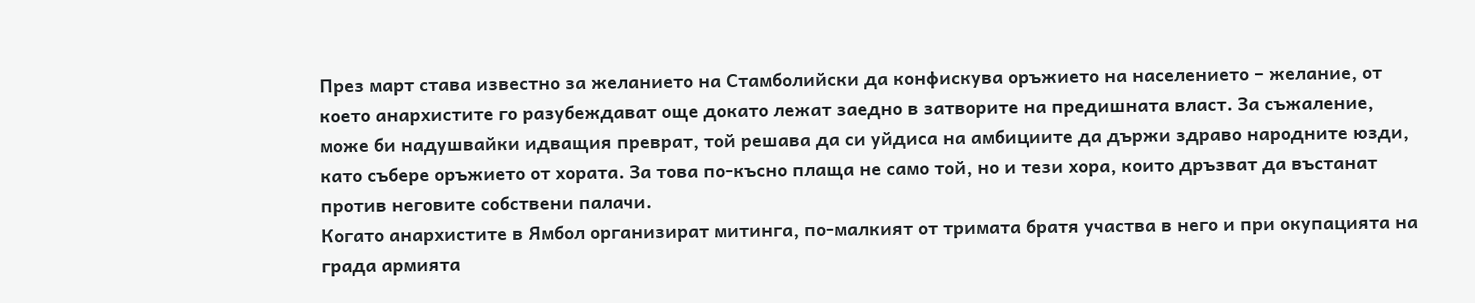През март става известно за желанието на Стамболийски да конфискува оръжието на населението – желание, от което анархистите го разубеждават още докато лежат заедно в затворите на предишната власт. За съжаление, може би надушвайки идващия преврат, той решава да си уйдиса на амбициите да държи здраво народните юзди, като събере оръжието от хората. За това по-късно плаща не само той, но и тези хора, които дръзват да въстанат против неговите собствени палачи.
Когато анархистите в Ямбол организират митинга, по-малкият от тримата братя участва в него и при окупацията на града армията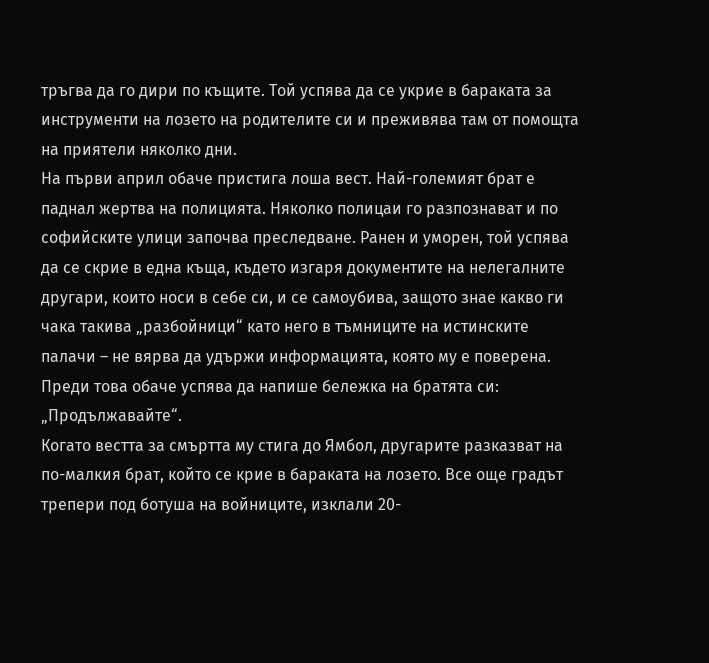тръгва да го дири по къщите. Той успява да се укрие в бараката за инструменти на лозето на родителите си и преживява там от помощта на приятели няколко дни.
На първи април обаче пристига лоша вест. Най-големият брат е паднал жертва на полицията. Няколко полицаи го разпознават и по софийските улици започва преследване. Ранен и уморен, той успява да се скрие в една къща, където изгаря документите на нелегалните другари, които носи в себе си, и се самоубива, защото знае какво ги чака такива „разбойници“ като него в тъмниците на истинските палачи – не вярва да удържи информацията, която му е поверена. Преди това обаче успява да напише бележка на братята си: „Продължавайте“.
Когато вестта за смъртта му стига до Ямбол, другарите разказват на по-малкия брат, който се крие в бараката на лозето. Все още градът трепери под ботуша на войниците, изклали 20-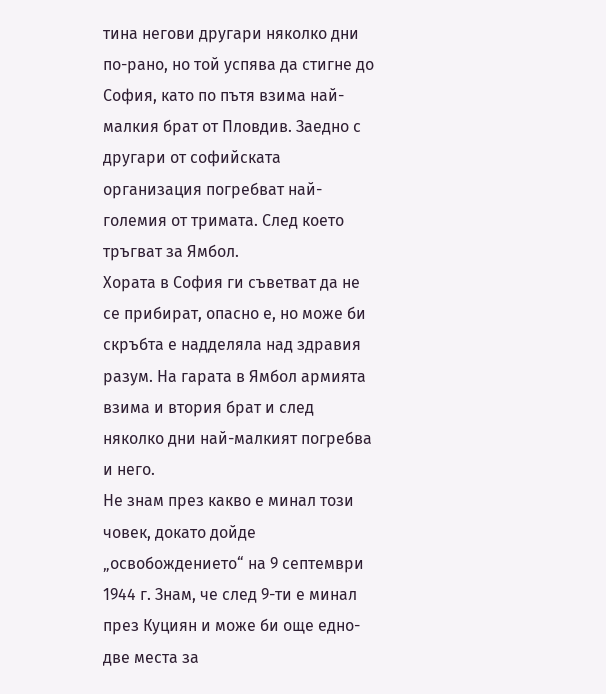тина негови другари няколко дни по-рано, но той успява да стигне до София, като по пътя взима най-малкия брат от Пловдив. Заедно с другари от софийската организация погребват най-големия от тримата. След което тръгват за Ямбол.
Хората в София ги съветват да не се прибират, опасно е, но може би скръбта е надделяла над здравия разум. На гарата в Ямбол армията взима и втория брат и след няколко дни най-малкият погребва и него.
Не знам през какво е минал този човек, докато дойде „освобождението“ на 9 септември 1944 г. Знам, че след 9-ти е минал през Куциян и може би още едно-две места за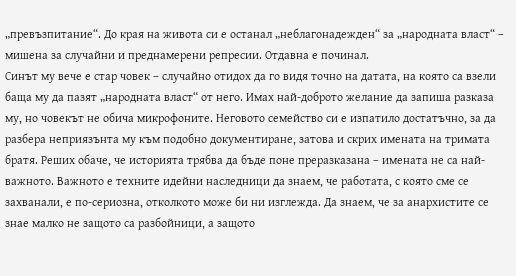„превъзпитание“. До края на живота си е останал „неблагонадежден“ за „народната власт“ – мишена за случайни и преднамерени репресии. Отдавна е починал.
Синът му вече е стар човек – случайно отидох да го видя точно на датата, на която са взели баща му да пазят „народната власт“ от него. Имах най-доброто желание да запиша разказа му, но човекът не обича микрофоните. Неговото семейство си е изпатило достатъчно, за да разбера неприязънта му към подобно документиране, затова и скрих имената на тримата братя. Реших обаче, че историята трябва да бъде поне преразказана – имената не са най-важното. Важното е техните идейни наследници да знаем, че работата, с която сме се захванали, е по-сериозна, отколкото може би ни изглежда. Да знаем, че за анархистите се знае малко не защото са разбойници, а защото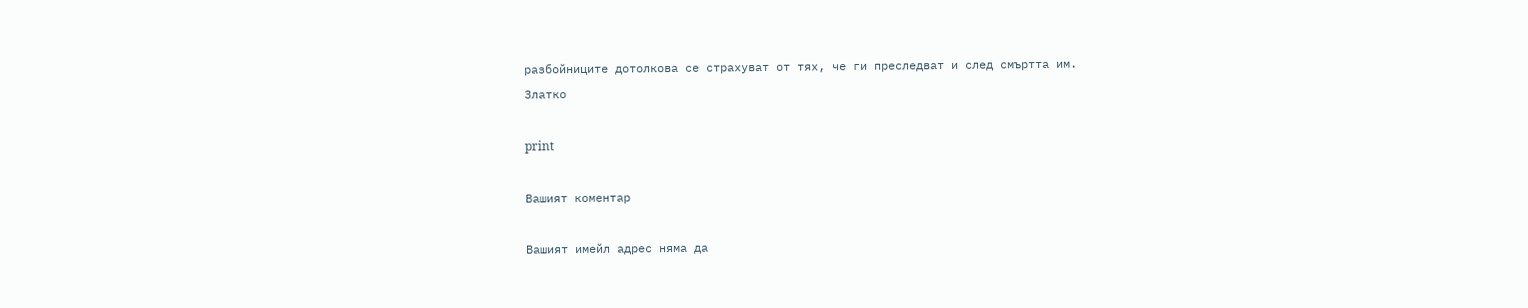разбойниците дотолкова се страхуват от тях, че ги преследват и след смъртта им.
Златко

print

Вашият коментар

Вашият имейл адрес няма да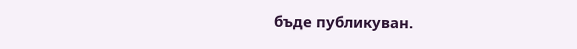бъде публикуван.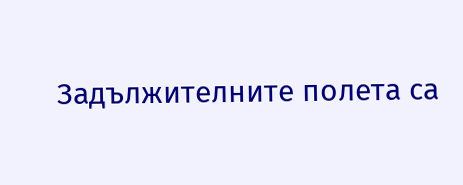Задължителните полета са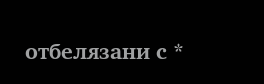отбелязани с *